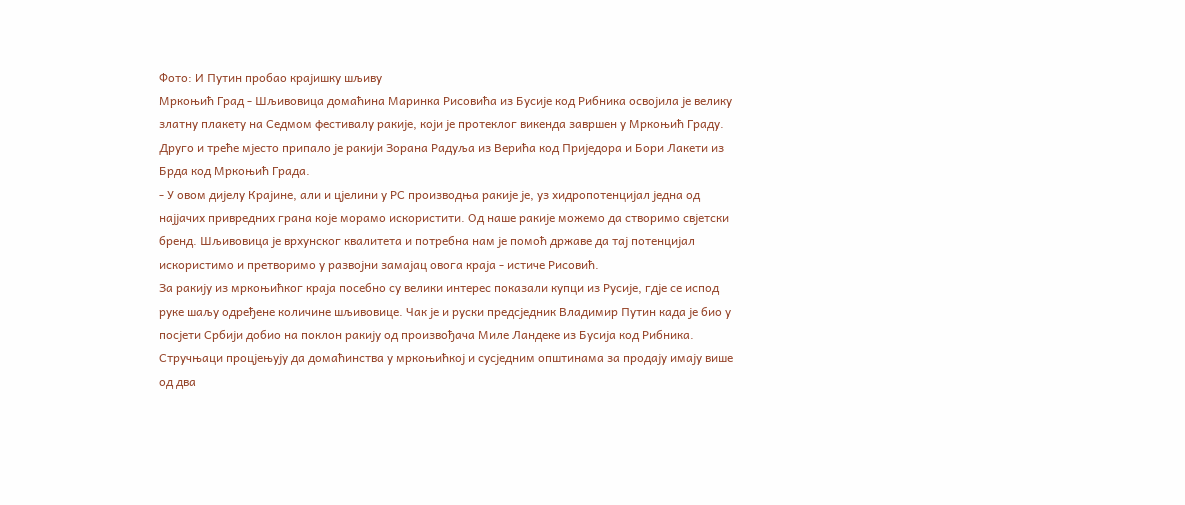Фото: И Путин пробао крајишку шљиву
Мркоњић Град - Шљивовица домаћина Маринка Рисовића из Бусије код Рибника освојила је велику златну плакету на Седмом фестивалу ракије, који је протеклог викенда завршен у Мркоњић Граду.
Друго и треће мјесто припало је ракији Зорана Радуља из Верића код Приједора и Бори Лакети из Брда код Мркоњић Града.
- У овом дијелу Крајине, али и цјелини у РС производња ракије је, уз хидропотенцијал једна од најјачих привредних грана које морамо искористити. Од наше ракије можемо да створимо свјетски бренд. Шљивовица је врхунског квалитета и потребна нам је помоћ државе да тај потенцијал искористимо и претворимо у развојни замајац овога краја - истиче Рисовић.
За ракију из мркоњићког краја посебно су велики интерес показали купци из Русије, гдје се испод руке шаљу одређене количине шљивовице. Чак је и руски предсједник Владимир Путин када је био у посјети Србији добио на поклон ракију од произвођача Миле Ландеке из Бусија код Рибника.
Стручњаци процјењују да домаћинства у мркоњићкој и сусједним општинама за продају имају више од два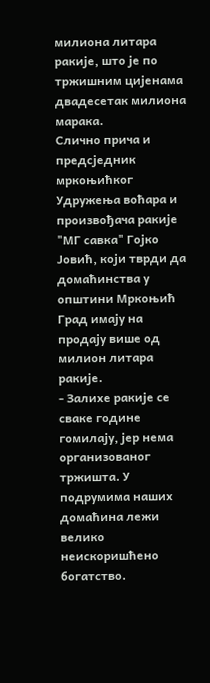милиона литара ракије, што је по тржишним цијенама двадесетак милиона марака.
Слично прича и предсједник мркоњићког Удружења воћара и произвођача ракије "МГ савка" Гојко Јовић, који тврди да домаћинства у општини Мркоњић Град имају на продају више од милион литара ракије.
- Залихе ракије се сваке године гомилају, јер нема организованог тржишта. У подрумима наших домаћина лежи велико неискоришћено богатство.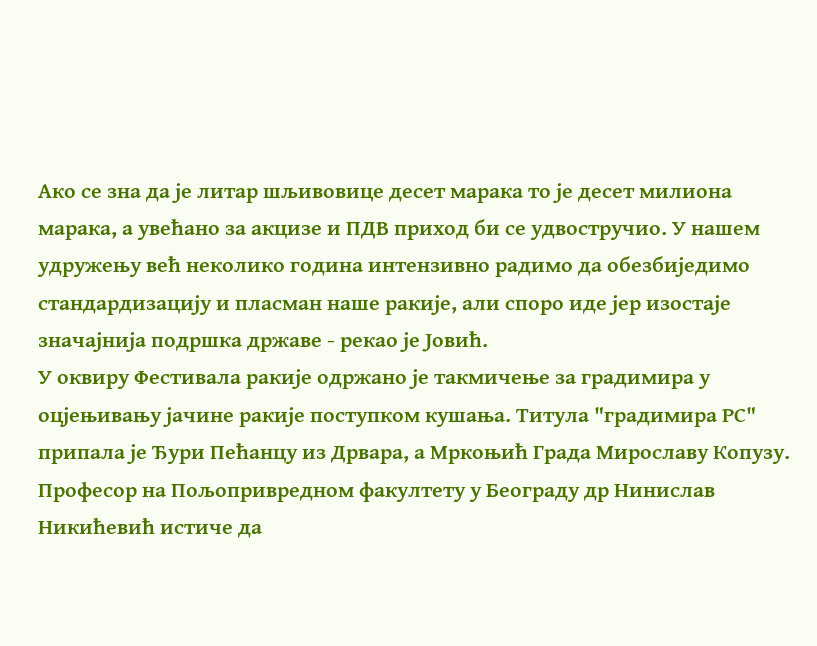Aко се зна да је литар шљивовице десет марака то је десет милиона марака, а увећано за акцизе и ПДВ приход би се удвостручио. У нашем удружењу већ неколико година интензивно радимо да обезбиједимо стандардизацију и пласман наше ракије, али споро иде јер изостаје значајнија подршка државе - рекао је Јовић.
У оквиру Фестивала ракије одржано је такмичење за градимира у оцјењивању јачине ракије поступком кушања. Титула "градимира РС" припала је Ђури Пећанцу из Дрвара, а Мркоњић Града Мирославу Копузу.
Професор на Пољопривредном факултету у Београду др Нинислав Никићевић истиче да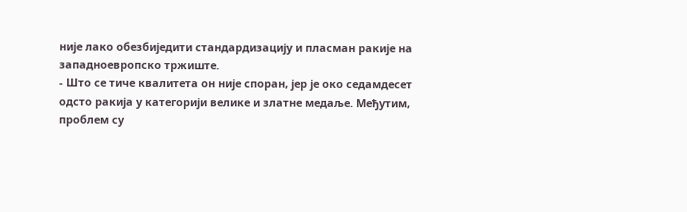није лако обезбиједити стандардизацију и пласман ракије на западноевропско тржиште.
- Што се тиче квалитета он није споран, јер је око седамдесет одсто ракија у категорији велике и златне медаље. Међутим, проблем су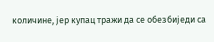количине, јер купац тражи да се обезбиједи са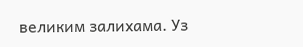великим залихама. Уз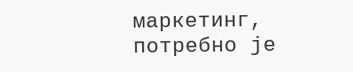маркетинг, потребно је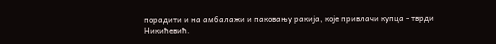порадити и на амбалажи и паковању ракија, које привлачи купца - тврди Никићевић.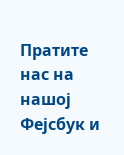Пратите нас на нашој Фејсбук и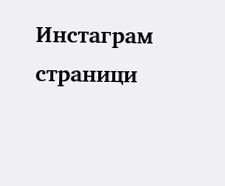Инстаграм страници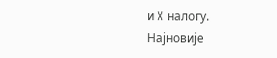и X налогу.
Најновије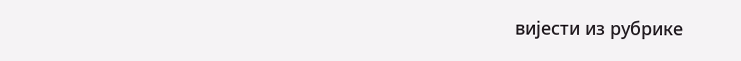вијести из рубрике